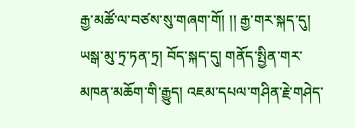རྒྱ་མཚོ་ལ་བཙས་སུ་གཞག་གོ། །། རྒྱ་གར་སྐད་དུ། ཡསྒ་མུ་ཏྲ་ཏན་ཏྲ། བོད་སྐད་དུ། གནོད་སྤྱིན་གར་མཁན་མཆོག་གི་རྒྱུད། འཇམ་དཔལ་གཤིན་རྗེ་གཤེད་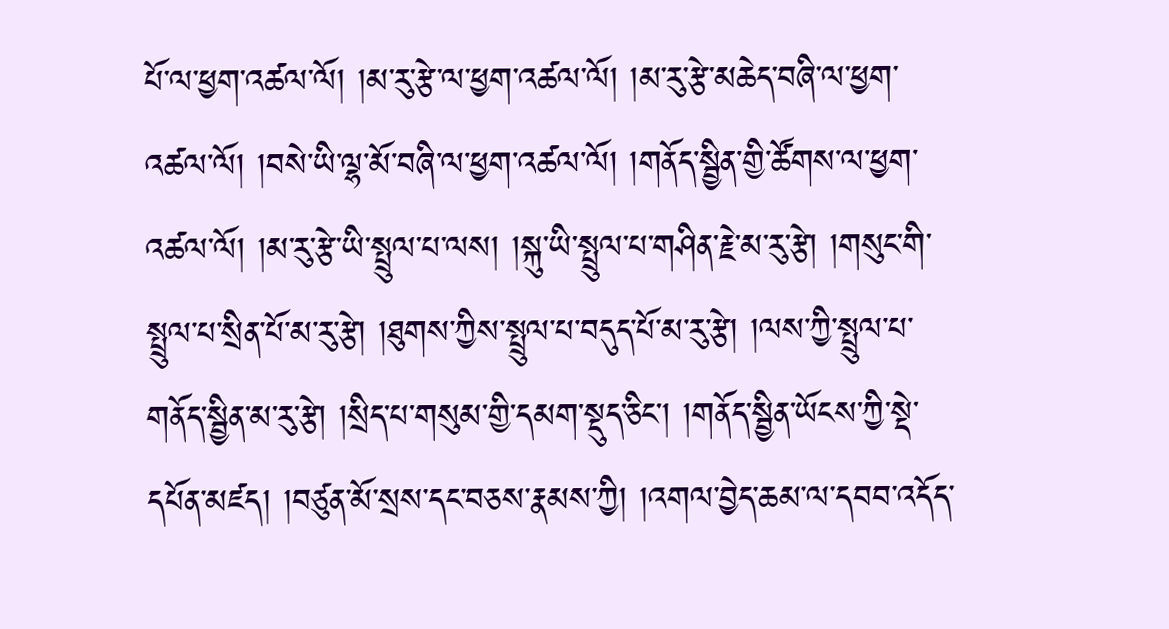པོ་ལ་ཕྱག་འཚལ་ལོ། །མ་རུ་རྩེ་ལ་ཕྱག་འཚལ་ལོ། །མ་རུ་རྩེ་མཆེད་བཞི་ལ་ཕྱག་འཚལ་ལོ། །བསེ་ཡི་ལྷ་མོ་བཞི་ལ་ཕྱག་འཚལ་ལོ། །གནོད་སྦྱིན་གྱི་ཚོགས་ལ་ཕྱག་འཚལ་ལོ། །མ་རུ་རྩེ་ཡི་སྤྲུལ་པ་ལས། །སྐུ་ཡི་སྤྲུལ་པ་གཤིན་རྗེ་མ་རུ་རྩེ། །གསུང་གི་སྤྲུལ་པ་སྲིན་པོ་མ་རུ་རྩེ། །ཐུགས་ཀྱིས་སྤྲུལ་པ་བདུད་པོ་མ་རུ་རྩེ། །ལས་ཀྱི་སྤྲུལ་པ་གནོད་སྦྱིན་མ་རུ་རྩེ། །སྲིད་པ་གསུམ་གྱི་དམག་སྡུད་ཅིང་། །གནོད་སྦྱིན་ཡོངས་ཀྱི་སྡེ་དཔོན་མཛད། །བཙུན་མོ་སྲས་དང་བཅས་རྣམས་ཀྱི། །འགལ་བྱེད་ཆམ་ལ་དབབ་འདོད་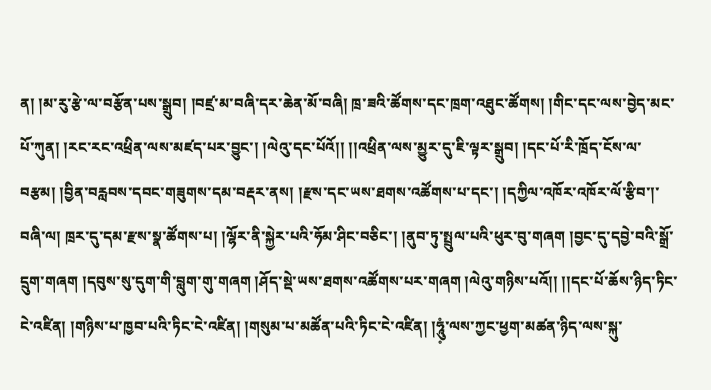ན། །མ་རུ་རྩེ་ལ་བརྩོན་པས་སྒྲུབ། །བཛྲ་མ་བཞི་དར་ཆེན་མོ་བཞི། ཁྲ་ཟའི་ཚོགས་དང་ཁྲག་འཐུང་ཚོགས། །གིང་དང་ལས་བྱེད་མང་པོ་ཀུན། །རང་རང་འཕྲིན་ལས་མཛད་པར་བྱུང་། །ལེའུ་དང་པོའོ།། །།འཕྲིན་ལས་མྱུར་དུ་ཇི་ལྟར་སྒྲུབ། །དང་པོ་རི་ཁྲོད་ངོས་ལ་བརྩམ། །བྱིན་བརླབས་དབང་གཟུགས་དམ་བརྡར་ནས། །རྫས་དང་ཡས་ཐགས་འཚོགས་པ་དང་། །དཀྱིལ་འཁོར་འཁོར་ལོ་རྩིབ་།་བཞི་ལ། ཁྲར་དུ་དམ་རྫས་སྣ་ཚོགས་པ། །ལྷོར་ནི་སྐྱེར་པའི་ཧོམ་ཤིང་བཅིང་། །ནུབ་ཏུ་སྤྲུལ་པའི་ཕུར་བུ་གཞག །བྱང་དུ་དབྱེ་བའི་སྒྲོ་དྲུག་གཞག །དབུས་སུ་དུག་གི་བླུག་གུ་གཞག །ཤོད་སྡེ་ཡས་ཐགས་འཚོགས་པར་གཞག །ལེའུ་གཉིས་པའོ།། །།དང་པོ་ཆོས་ཉིད་ཏིང་ངེ་འཛིན། །གཉིས་པ་ཁྱབ་པའི་ཏིང་ངེ་འཛིན། །གསུམ་པ་མཚོན་པའི་ཏིང་ངེ་འཛིན། །ཧཱུཾ༷་ལས་ཀྱང་ཕྱག་མཚན་ཉིད་ལས་སྐུ་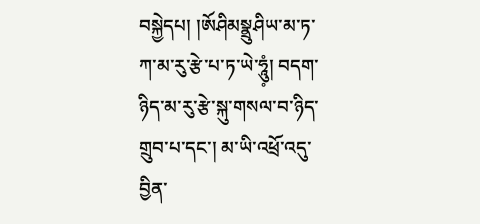བསྐྱེདཔ། །ཨོཤིམསྣྲུཤིཡ་མ་ཏ་ཀ་མ་རུ་རྩེ་པ་ཏ་ཡེ་ཧཱུཾ༷། བདག་ཉིད་མ་རུ་རྩེ་སྐུ་གསལ་བ་ཉིད་གྲུབ་པ་དང་། མ་ཡི་འཕྲོ་འདུ་བྱིན་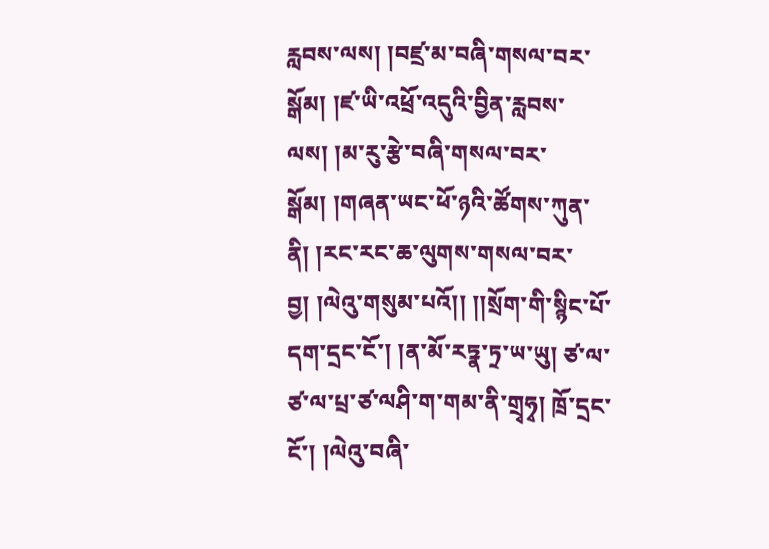རླབས་ལས། །བཛྲ་མ་བཞི་གསལ་བར་སྒོམ། །ཛ་ཡི་འཕྲོ་འདུའི་བྱིན་རླབས་ལས། །མ་རུ་རྩེ་བཞི་གསལ་བར་སྒོམ། །གཞན་ཡང་ཕོ་ཉའི་ཚོགས་ཀུན་ནི། །རང་རང་ཆ་ལུགས་གསལ་བར་བྱ། །ལེའུ་གསུམ་པའོ།། །།སྲོག་གི་སྙིང་པོ་དག་དྲང་ངོ་། །ན་མོ་རཏྣ་ཏྲ་ཡ་ཡུ། ཙ་ལ་ཙ་ལ་པྲ་ཙ་ལཤི་ག་གམ་ནི་གྲྭཧྭ། ཁྲོ་དྲང་ངོ་། །ལེའུ་བཞི་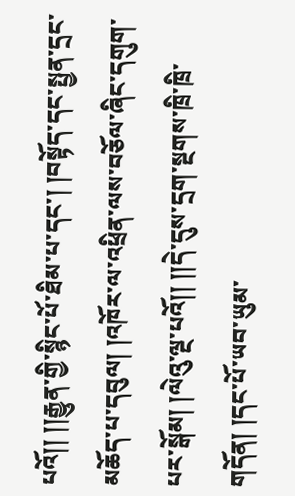པའོ།། །།རྒྱུན་གྱི་སྙིང་པོ་ཐིམ་པ་དང་། །བསྟོད་དང་སྤྱན་དྲང་མཆོད་པ་དབུལ། །འཁོར་ལ་འཕྲིན་ལས་བཅོལ་ཞིང་དགུག་པར་སྒོམ། །ལེའུ་ལྔ་པའོ།། །།དེ་དུས་དྲག་སྔགས་ཁྲི་ཁྲི་གདོན། །དང་པོ་ཡབ་ཡུམ་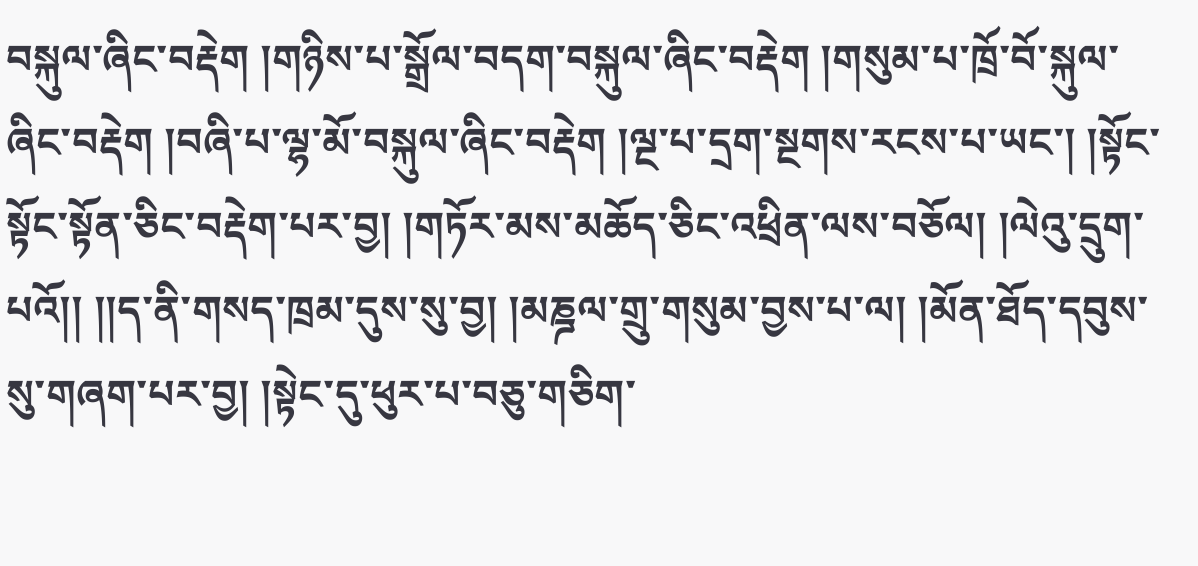བསྐུལ་ཞིང་བརྡེག །གཉིས་པ་སྒྲོལ་བདག་བསྐུལ་ཞིང་བརྡེག །གསུམ་པ་ཁྲོ་བོ་སྐུལ་ཞིང་བརྡེག །བཞི་པ་ལྷ་མོ་བསྐུལ་ཞིང་བརྡེག །ལྔ་པ་དྲག་སྔགས་རངས་པ་ཡང་། །སྟོང་སྟོང་སྟོན་ཅིང་བརྡེག་པར་བྱ། །གཏོར་མས་མཆོད་ཅིང་འཕྲིན་ལས་བཅོལ། །ལེའུ་དྲུག་པའོ།། །།ད་ནི་གསད་ཁྲམ་དུས་སུ་བྱ། །མཎྜལ་གྲུ་གསུམ་བྱས་པ་ལ། །མོན་ཐོད་དབུས་སུ་གཞག་པར་བྱ། །སྟེང་དུ་ཕུར་པ་བཅུ་གཅིག་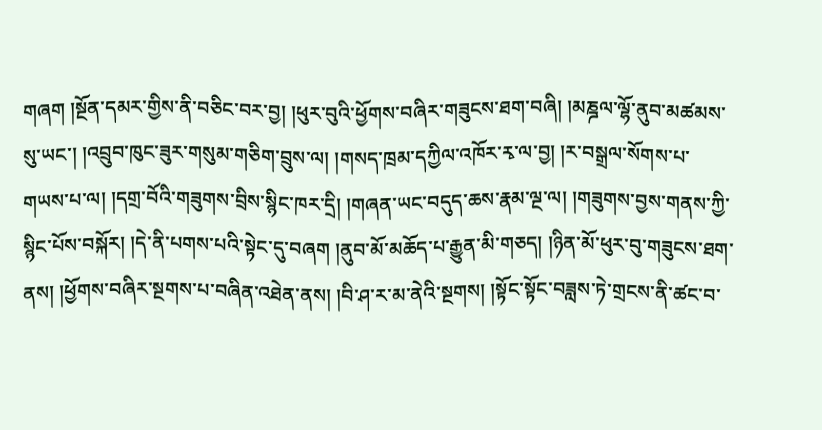གཞག །སྔོན་དམར་གྱིས་ནི་བཅིང་བར་བྱ། །ཕུར་བུའི་ཕྱོགས་བཞིར་གཟུངས་ཐག་བཞི། །མཎྜལ་ལྷོ་ནུབ་མཚམས་སུ་ཡང་། །འབྲུབ་ཁུང་ཟུར་གསུམ་གཅིག་བྲུས་ལ། །གསད་ཁྲམ་དཀྱིལ་འཁོར་རྭ་ལ་བྱ། །ར་བསྒྲལ་སོགས་པ་གཡས་པ་ལ། །དགྲ་བོའི་གཟུགས་བྲིས་སྙིང་ཁར་དྲི། །གཞན་ཡང་བདུད་ཆས་རྣམ་ལྔ་ལ། །གཟུགས་བྱས་གནས་ཀྱི་སྙིང་པོས་བསྐོར། །དེ་ནི་པགས་པའི་སྟེང་དུ་བཞག །ནུབ་མོ་མཆོད་པ་རྒྱུན་མི་གཅད། །ཉིན་མོ་ཕུར་བུ་གཟུངས་ཐག་ནས། །ཕྱོགས་བཞིར་སྔགས་པ་བཞིན་འཐེན་ནས། །བི་ཤ་ར་མ་ནེའི་སྔགས། །སྟོང་སྟོང་བཟླས་ཏེ་གྲངས་ནི་ཚང་བ་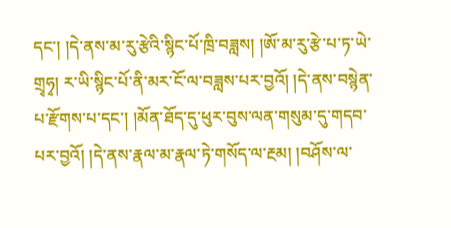དང་། །དེ་ནས་མ་རུ་རྩེའི་སྙིང་པོ་ཁྲི་བཟླས། །ཨོ་མ་རུ་རྩེ་པ་ཏ་ཡེ་གྲྭཧྭ། ར་ཡི་སྙིང་པོ་ནི་མར་ངོ་ལ་བཟླས་པར་བྱའོ། །དེ་ནས་བསྙེན་པ་རྫོགས་པ་དང་། །མོན་ཐོད་དུ་ཕུར་བུས་ལན་གསུམ་དུ་གདབ་པར་བྱའོ། །དེ་ནས་རྣལ་མ་རྣལ་ཏེ་གསོད་ལ་རྔམ། །བཤོས་ལ་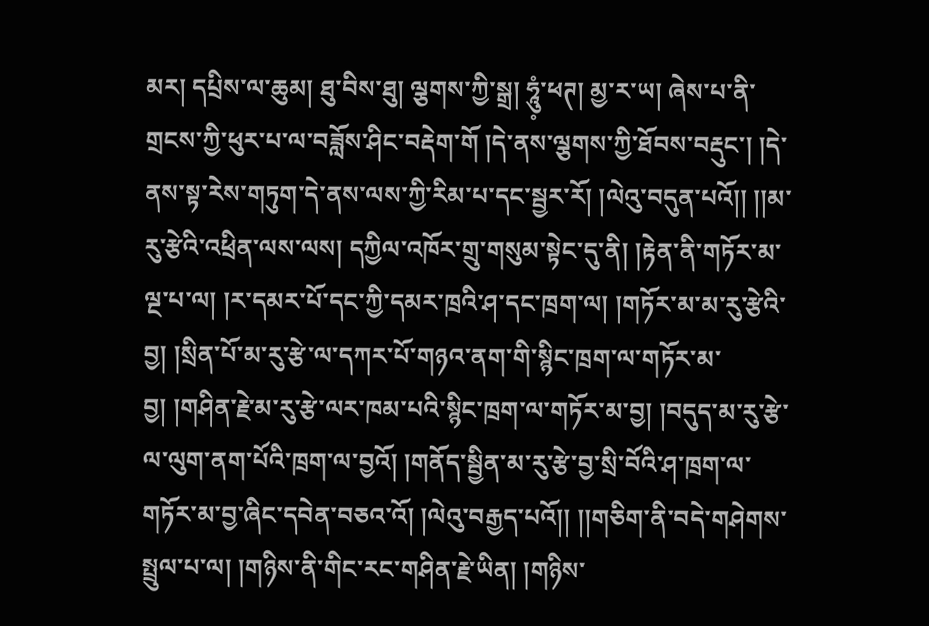མར། དཔྲིས་ལ་ཆུམ། ཐུ་བིས་ཐུ། ལྕགས་ཀྱི་སྒྲ། ཧཱུཾ༷་ཕཊ། མྱ་ར་ཡ། ཞེས་པ་ནི་གྲངས་ཀྱི་ཕུར་པ་ལ་བཟློས་ཤིང་བརྡེག་གོ །དེ་ནས་ལྕགས་ཀྱི་ཐོབས་བརྡུང་། །དེ་ནས་སྟ་རེས་གཏུག་དེ་ནས་ལས་ཀྱི་རིམ་པ་དང་སྦྱར་རོ། །ལེའུ་བདུན་པའོ།། །།མ་རུ་རྩེའི་འཕྲིན་ལས་ལས། དཀྱིལ་འཁོར་གྲུ་གསུམ་སྟེང་དུ་ནི། །རྟེན་ནི་གཏོར་མ་ལྔ་པ་ལ། །ར་དམར་པོ་དང་ཀྱི་དམར་ཁྲའི་ཤ་དང་ཁྲག་ལ། །གཏོར་མ་མ་རུ་རྩེའི་བྱ། །སྲིན་པོ་མ་རུ་རྩེ་ལ་དཀར་པོ་གཉའ་ནག་གི་སྙིང་ཁྲག་ལ་གཏོར་མ་བྱ། །གཤིན་རྗེ་མ་རུ་རྩེ་ལར་ཁམ་པའི་སྙིང་ཁྲག་ལ་གཏོར་མ་བྱ། །བདུད་མ་རུ་རྩེ་ལ་ལུག་ནག་པོའི་ཁྲག་ལ་བྱའོ། །གནོད་སྦྱིན་མ་རུ་རྩེ་བྱ་སྲི་བོའི་ཤ་ཁྲག་ལ་གཏོར་མ་བྱ་ཞིང་དབེན་བཅའ་འོ། །ལེའུ་བརྒྱད་པའོ།། །།གཅིག་ནི་བདེ་གཤེགས་སྤྲུལ་པ་ལ། །གཉིས་ནི་གིང་རང་གཤིན་རྗེ་ཡིན། །གཉིས་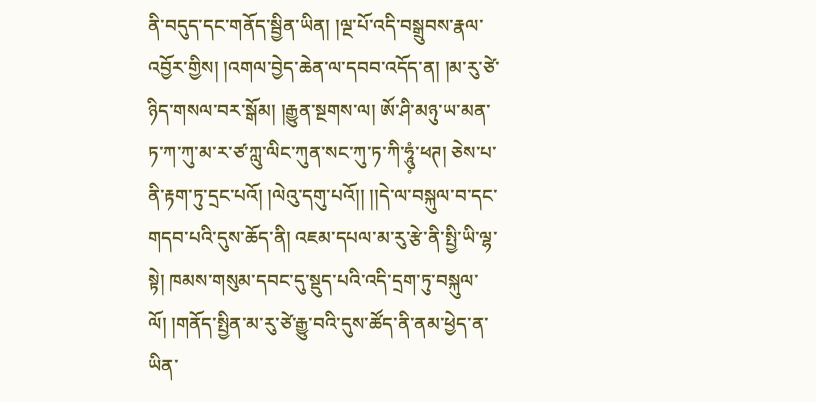ནི་བདུད་དང་གནོད་སྦྱིན་ཡིན། །ལྔ་པོ་འདི་བསྒྲུབས་རྣལ་འབྱོར་གྱིས། །འགལ་བྱེད་ཆེན་ལ་དབབ་འདོད་ན། །མ་རུ་ཙེ་ཉིད་གསལ་བར་སྒོམ། །རྒྱུན་སྔགས་ལ། ཨོ་ཤི་མཉུ་ཡ་མན་ཏ་ཀ་ཀུ་མ་ར་ཙ་ཀླུ་ལིང་ཀུན་སང་ཀུ་ཏ་ཀི་ཧཱུཾ༷་ཕཊ། ཅེས་པ་ནི་རྟག་ཏུ་དྲང་པའོ། །ལེའུ་དགུ་པའོ།། །།དེ་ལ་བསྐུལ་བ་དང་གདབ་པའི་དུས་ཆོད་ནི། འཇམ་དཔལ་མ་རུ་རྩེ་ནི་སྤྱི་ཡི་ལྷ་སྟེ། ཁམས་གསུམ་དབང་དུ་སྡུད་པའི་འདི་དྲག་ཏུ་བསྐུལ་ལོ། །གནོད་སྤྱིན་མ་རུ་ཙེ་རྒྱུ་བའི་དུས་ཚོད་ནི་ནམ་ཕྱེད་ན་ཡིན་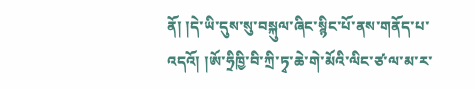ནོ། །དེ་ཡི་དུས་སུ་བསྐུལ་ཞིང་སྙིང་པོ་ནས་གནོད་པ་འདའོ། །ཨོ་ཧྲིཁྱི་བི་ཀྲི་ཏྭ་ཆེ་གེ་མོའི་ལིང་ཙ་ལ་མ་ར་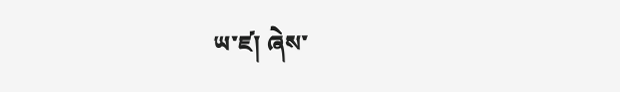ཡ་ཛ། ཞེས་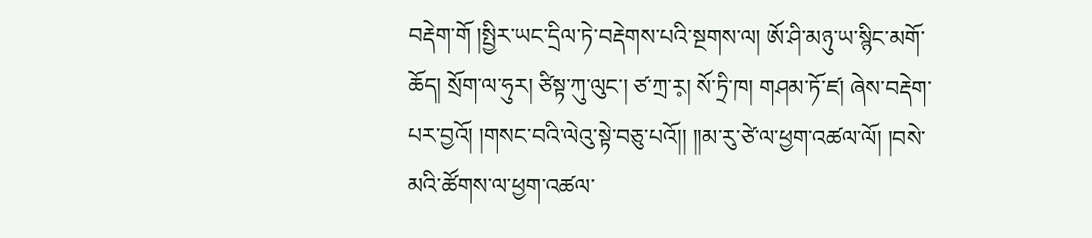བརྡེག་གོ །སྤྱིར་ཡང་དྲིལ་ཏེ་བརྡེགས་པའི་སྔགས་ལ། ཨོ་ཤི་མཉུ་ཡ་སྙིང་མགོ་ཆོད། སྲོག་ལ་ཧུར། ཙིསྟ་ཀུ་ལུང་། ཙ་ཀྲ་ར༷། སོ་ཏྲི་ཁ། གཤམ་ཏོ་ཛ། ཞེས་བརྡེག་པར་བྱའོ། །གསང་བའི་ལེའུ་སྟེ་བཅུ་པའོ།། །།མ་རུ་ཙེ་ལ་ཕྱག་འཚལ་ལོ། །བསེ་མའི་ཚོགས་ལ་ཕྱག་འཚལ་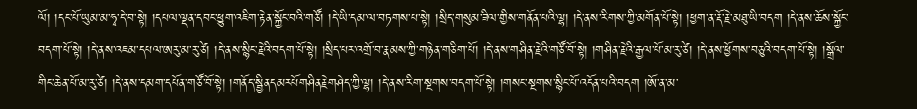ལོ། །དང་པོ་ཡུམ་མ་ཧྭ་དེ་བ་སྟེ། །དཔལ་ལྡན་དབང་ཕྱུག་འཇིག་རྟེན་སྐྱོང་བའི་གཙོ། །དེ་ཡི་དམ་ལ་བཏགས་པ་སྟེ། །སྲིད་གསུམ་ཟིལ་གྱིས་གནོན་པའི་ལྷ། །དེ་ནས་རིགས་ཀྱི་མགོན་པོ་སྟེ། །ཕྱག་ན་རྡོ་རྗེ་མཐུ་ཡི་བདག །དེ་ནས་ཆོས་སྐྱོང་བདག་པོ་སྟེ། །དེ་ནས་འཇམ་དཔལ་ཨརུ་མ་རུ་ཙེ། །དེ་ནས་སྙིང་རྗེའི་བདག་པོ་སྟེ། །སྲིད་པར་འགྲོ་བ་རྣམས་ཀྱི་གཉེན་གཅིག་པོ། །དེ་ནས་གཤིན་རྗེའི་གཙོ་བོ་སྟེ། །གཤིན་རྗེའི་རྒྱལ་པོ་མ་རུ་ཙེ། །དེ་ནས་ཕྱོགས་བཅུའི་བདག་པོ་སྟེ། །སྒྲོལ་གིང་ཆེན་པོ་མ་རུ་ཙེ། །དེ་ནས་དམག་དཔོན་གཙོ་བོ་སྟེ། །གནོད་སྦྱིནདམརཔོགཤིནརྗེགཤེད་ཀྱི་ལྷ། །དེ་ནས་རིག་སྔགས་བདག་པོ་སྟེ། །གསང་སྔགས་སྙིང་པོ་འདོན་པའི་བདག །ཨོ་ན་མ་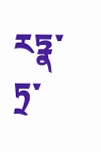རཏྣ་ཏྲ་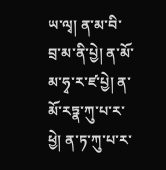ཡ་ལྭ། ན་མ་བི་བྲ་མ་ནི་པྱེ། ན་མོ་མ་ཧྭ་ར་ཛ་པྱེ། ན་མོ་རཏྣ་ཀུ་པ་ར་ཕྱེ། ན་ཏ་ཀུ་པ་ར་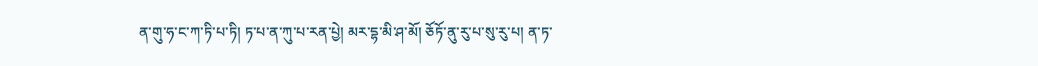ན་གུ་ཧ་ང་ཀ་ཏི་པ་ཏི། ཏ་པ་ན་ཀུ་པ་རན་པྱེ། མར་དྷ་མི་ཤ་མོ། ཅོཏོ་ནུ་རུ་པ་སུ་རུ་པ། ན་ཏ་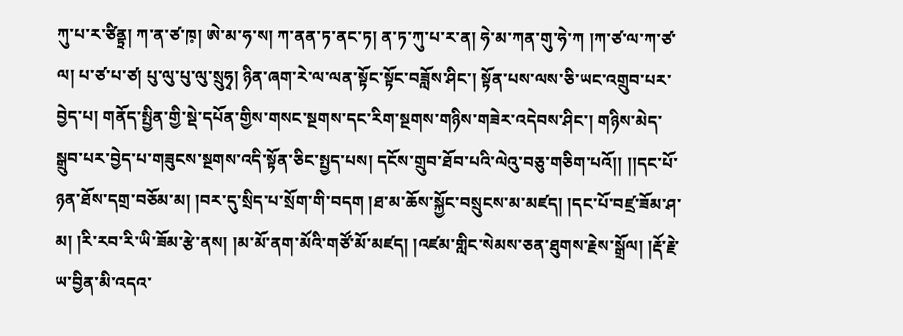ཀུ་པ་ར་ཙིནྟྲ། ཀ་ན་ཙ་ཁ༷། ཨེ་མ་ཧ་ས། ཀ་ནན་ཏ་ནང་ཏ། ན་ཏ་ཀུ་པ་ར་ན། ཧེ་མ་ཀན་གུ་ཧེ་ཀ །ཀ་ཙ་ལ་ཀ་ཙ་ལ། པ་ཙ་པ་ཙ། པུ་ལུ་པུ་ལུ་སྲུཧྭ། ཉིན་ཞག་རེ་ལ་ལན་སྟོང་སྟོང་བཟློས་ཤིང་། སྟོན་པས་ལས་ཅི་ཡང་འགྲུབ་པར་བྱེད་པ། གནོད་སྤྱིན་གྱི་སྡེ་དཔོན་གྱིས་གསང་སྔགས་དང་རིག་སྔགས་གཉིས་གཟེར་འདེབས་ཤིང་། གཉིས་མེད་སྒྲུབ་པར་བྱེད་པ་གཟུངས་སྔགས་འདི་སྟོན་ཅིང་སྤྱད་པས། དངོས་གྲུབ་ཐོབ་པའི་ལེའུ་བཅུ་གཅིག་པའོ།། །།དང་པོ་ཉན་ཐོས་དགྲ་བཅོམ་མ། །བར་དུ་སྲིད་པ་སྲོག་གི་བདག །ཐ་མ་ཆོས་སྐྱོང་བསྲུངས་མ་མཛད། །དང་པོ་བཛྲ་ཟོམ་ཤ་མ། །རི་རབ་རི་ཡི་ཟོམ་རྩེ་ནས། །མ་མོ་ནག་མོའི་གཙོ་མོ་མཛད། །འཛམ་གླིང་སེམས་ཅན་ཐུགས་རྗེས་སྒྲོལ། །རྡོ་རྗེ་ཡ་བྱིན་མི་འདའ་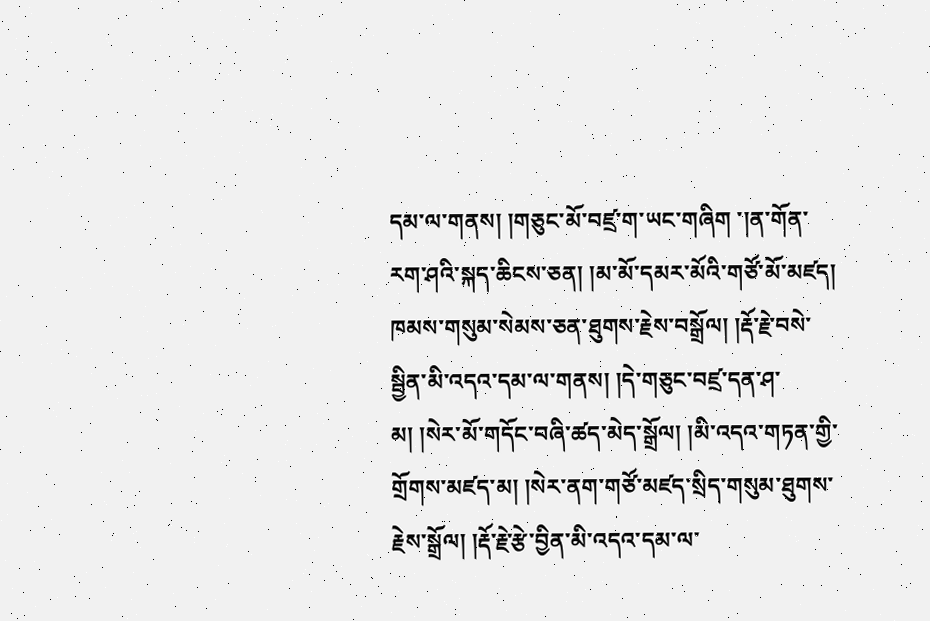དམ་ལ་གནས། །གཅུང་མོ་བཛྲ་ག་ཡང་གཞིག ་།ན་གོན་རག་ཤའི་སྐད་ཆིངས་ཅན། །མ་མོ་དམར་མོའི་གཙོ་མོ་མཛད། ཁམས་གསུམ་སེམས་ཅན་ཐུགས་རྗེས་བསྒྲོལ། །རྡོ་རྗེ་བསེ་སྦྱིན་མི་འདའ་དམ་ལ་གནས། །དེ་གཅུང་བཛྲ་དན་ཤ་མ། །སེར་མོ་གདོང་བཞི་ཚད་མེད་སྒྲོལ། །མི་འདའ་གཏན་གྱི་གྲོགས་མཛད་མ། །སེར་ནག་གཙོ་མཛད་སྲིད་གསུམ་ཐུགས་རྗེས་སྒྲོལ། །རྡོ་རྗེ་རྩེ་བྱིན་མི་འདའ་དམ་ལ་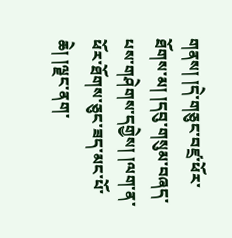གནས། །དེ་གཅུང་བཛྲ་ཕོར་ཐོགས་མ། །དབུ་གསུམ་བཞད་པས་གཤེགས་དགྱེས། །ལག་ན་ཕོར་ཐོགས་ཅུང་ཟད་མང་པོ་ཆེ། །ལྗང་ནག་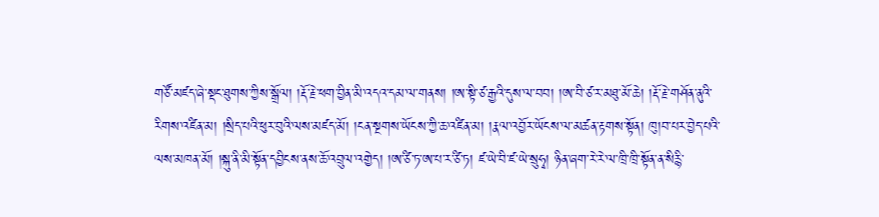གཙོ་མཛད་ཞེ་སྡང་ཐུགས་ཀྱིས་སྒྲོལ། །རྡོ་རྗེ་ཕག་བྱིན་མི་འདའ་དམ་ལ་གནས། །ཨ་སྟི་ཙ་རྒྱའི་དུས་ལ་བབ། །ཨ་བི་ཙ་ར་མཐུ་མོ་ཆེ། །རྡོ་རྗེ་གཤོན་ནུའི་རིགས་འཛིན་མ། །སྲིད་པའི་ཕུར་བུའི་ལས་མཛད་མོ། །ངན་སྔགས་ཡོངས་ཀྱི་ཆ་འཛིན་མ། །རྣལ་འབྱོར་ཡོངས་ལ་མཚན་རྟགས་སྟོན། ཁུ།བ་པར་བྱེད་པའི་ལས་མཁན་མོ། །སྐུ་ནི་མི་སྟོན་དབྱིངས་ནས་ཆོ་འབྲུལ་འགྱེད། །ཨ་ཙི་ཏ་ཨ་པ་ར་ཙི་ཏ། ཛ་ཡེ་བི་ཛ་ཡེ་སྲུཧྭ། ཉིན་ཞག་རེ་རེ་ལ་ཁྲི་ཁྲི་སྟོན་ན་སིརྙི་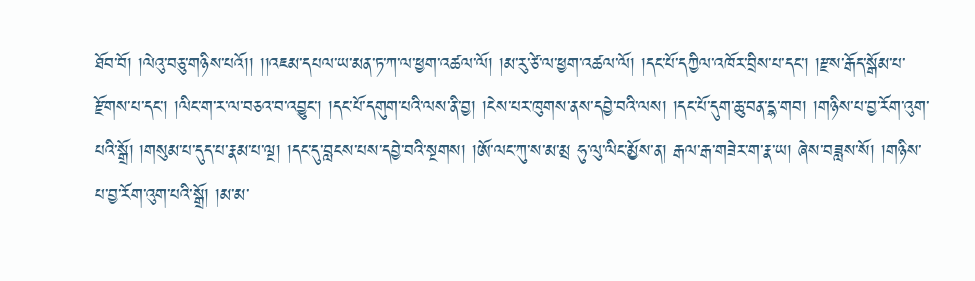ཐོབ་བོ། །ལེའུ་བཅུ་གཉིས་པའོ།། །།འཇམ་དཔལ་ཡ་མན་ཏ་ཀ་ལ་ཕྱག་འཚལ་ལོ། །མ་རུ་ཙེ་ལ་ཕྱག་འཚལ་ལོ། །དང་པོ་དཀྱིལ་འཁོར་བྲིས་པ་དང་། །རྫས་རྒོད་སྒོམ་པ་རྫོགས་པ་དང་། །ལིང་ག་ར་ལ་བཅའ་བ་འབྱུང་། །དང་པོ་དགུག་པའི་ལས་ནི་བྱ། །ངེས་པར་ཁུགས་ནས་དབྱེ་བའི་ལས། །དང་པོ་དུག་ཆུ་བན་དྷ་གབ། །གཉིས་པ་བྱ་རོག་འུག་པའི་སྒྲོ། །གསུམ་པ་དུད་པ་རྣམ་པ་ལྔ། །དང་དུ་བླངས་པས་དབྱེ་བའི་སྔགས། །ཨོ་ལང་ཀུ་ས་མ་མྲ ཧུ་ལུ་ལིང་མྱོས་ན། རྒལ་རྒ་གཟེར་ག་རྣ་ཡ། ཞེས་བཟླས་སོ། །གཉིས་པ་བྱ་རོག་འུག་པའི་སྒྲོ། །མ་མ་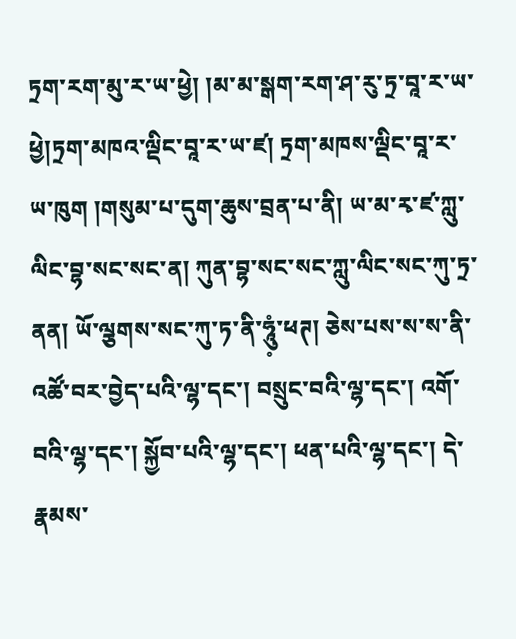ཏྲག་རག་མུ་ར་ཡ་ཕྱེ། །མ་མ་སྒག་རག་ཤ་རུ་ཏྲ་བཱ་ར་ཡ་ཕྱེ།ཏྲག་མཁའ་ལྡིང་བཱ་ར་ཡ་ཛ། ཏྲག་མཁས་ལྡིང་བཱ་ར་ཡ་ཁུག །གསུམ་པ་དུག་ཆུས་བྲན་པ་ནི། ཡ་མ་རྭ་ཛ་ཀླུ་ལིང་བྷ་སང་སང་ན། ཀུན་བྷ་སང་སང་ཀླུ་ལིང་སང་ཀུ་ཏྲ་ནན། ཡོ་ལྕགས་སང་ཀུ་ཏ་ནི་ཧཱུཾ༷་ཕཊ། ཅེས་པས་ས་ས་ནི་འཚོ་བར་བྱེད་པའི་ལྷ་དང་། བསྲུང་བའི་ལྷ་དང་། འགོ་བའི་ལྷ་དང་། སྐྱོབ་པའི་ལྷ་དང་། ཕན་པའི་ལྷ་དང་། དེ་རྣམས་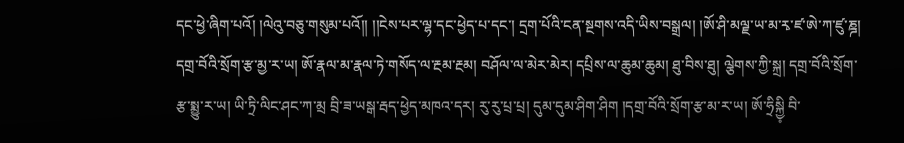དང་ཕྱེ་ཞིག་པའོ། །ལེའུ་བཅུ་གསུམ་པའོ།། །།ངེས་པར་ལྷ་དང་ཕྱེད་པ་དང་། དྲག་པོའི་ངན་སྔགས་འདི་ཡིས་བསྒྲལ། །ཨོ་ཤི་མལྗ་ཡ་མ་རྭ་ཛ་ཨེ་ཀ་ཛུ་ཎྜ། དགྲ་བོའི་སྲོག་རྩ་མྱ་ར་ཡ། ཨོ་རྣལ་མ་རྣལ་ཏེ་གསོད་ལ་རྔམ་རྔམ། བཤོལ་ལ་མེར་མེར། དཔྲིས་ལ་ཆུམ་ཆུམ། ཐུ་བིས་ཐུ། ལྕེགས་ཀྱི་སྐྲ། དགྲ་བོའི་སྲོག་རྩ་སྨྱུ་ར་ཡ། ཡི་ཏྲི་ལིང་ཤང་ཀ་མྲ བྲི་ཟ་ཡསྒ་རྦད་ཕྱེད་མཁའ་དར། རུ་རུ་པྲ་པྲ། དུམ་དུམ་ཤིག་ཤིག །དགྲ་བོའི་སྲོག་རྩ་མ་ར་ཡ། ཨོ་ཧྲིསྐྱི༷ བི་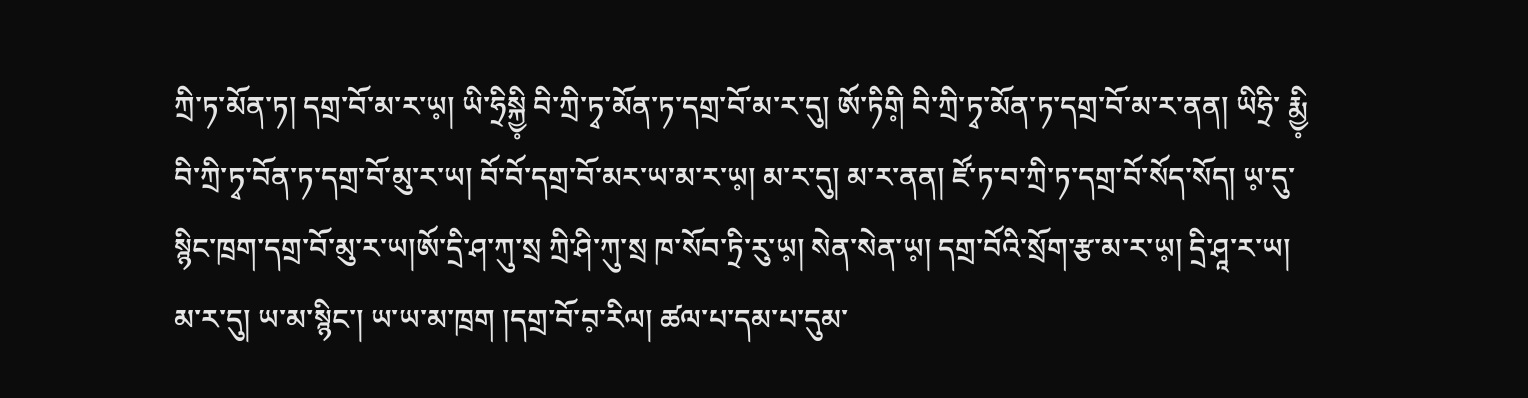ཀྲི་ཏ་མོན་ཏ། དགྲ་བོ་མ་ར་ཡ༷། ཡི་ཧྲིསྐྱི༷ བི་ཀྲི་ཏྭ་མོན་ཏ་དགྲ་བོ་མ་ར་དུ། ཨོ་ཏིགི༷ བི་ཀྲི་ཏྭ་མོན་ཏ་དགྲ་བོ་མ་ར་ནན། ཡིཧྲི་ རྨྱི༷ བི་ཀྲི་ཏྭ་བོན་ཏ་དགྲ་བོ་མུ་ར་ཡ། བོ་བོ་དགྲ་བོ་མར་ཡ་མ་ར་ཡ༷། མ་ར་དུ། མ་ར་ནན། ཛོ་ཏ་བ་ཀྲི་ཏ་དགྲ་བོ་སོད་སོད། ཡ༷་དུ་སྙིང་ཁྲག་དགྲ་བོ་མུ་ར་ཡ།ཨོ་དྲི་ཤ་ཀུ་སྲ ཀྲི་ཤི་ཀུ་སྲ ཁ་སོབ་ཏྲི་རུ་ཡ༷། སེན་སེན་ཡ༷། དགྲ་བོའི་སྲོག་རྩ་མ་ར་ཡ༷། དྲི་ཤཱ་ར་ཡ། མ་ར་དུ། ཡ་མ་སྙིང་། ཡ་ཡ་མ་ཁྲག །དགྲ་བོ་བ༷་རིལ། ཚལ་པ་དམ་པ་དུམ་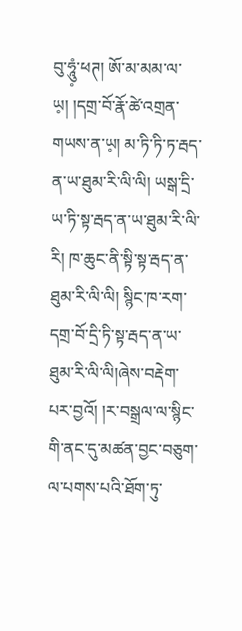བུ་ཧཱུཾ༷་ཕཊ། ཨོ་མ་མམ་ལ་ཡ༷། །དགྲ་བོ་རྣོ་ཚེ་འགྲན་གཡས་ན་ཡ༷། མ་ཏི་ཏི་ཏ་རྦད་ན་ཡ་ཐུམ་རི་ལི་ལི། ཡསྒ་དྲི་ཡ་ཏི་སྟ་རྦད་ན་ཡ་ཐུམ་རི་ལི་རི། ཁ་ཆུང་ནི་སྟི་སྟ་རྦད་ན་ཐུམ་རི་ལི་ལི། སྙིང་ཁ་རག་དགྲ་བོ་དྲི་ཏི་སྟ་རྦད་ན་ཡ་ཐུམ་རི་ལི་ལི།ཞེས་བརྡེག་པར་བྱའོ། །ར་བསྒྲལ་ལ་སྙིང་གི་ནང་དུ་མཚན་བྱང་བཅུག་ལ་པགས་པའི་ཐོག་ཏུ་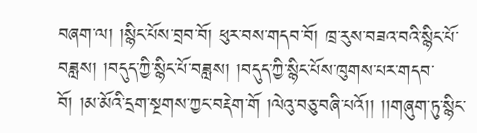བཞག་ལ། །སྙིང་པོས་བྲབ་བོ། ཕུར་བས་གདབ་བོ། ཁྲ་རུས་བཟའ་བའི་སྙིང་པོ་བཟླས། །བདུད་ཀྱི་སྙིང་པོ་བཟླས། །བདུད་ཀྱི་སྙིང་པོས་ཁུགས་པར་གདབ་བོ། །མ་མོའི་དྲག་སྔགས་ཀྱང་བརྡེག་གོ །ལེའུ་བཅུ་བཞི་པའོ།། །།གཞུག་ཏུ་སྙིང་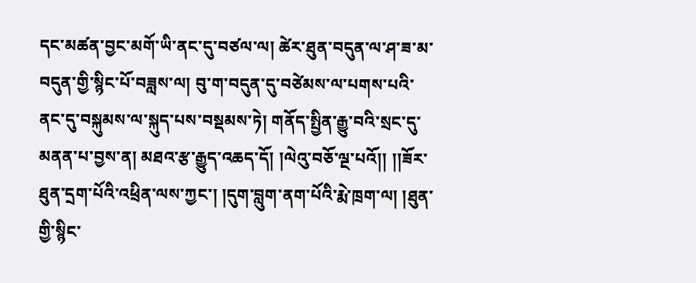དང་མཚན་བྱང་མགོ་ཡི་ནང་དུ་བཙལ་ལ། ཚེར་ཐུན་བདུན་ལ་ཤ་ཟ་མ་བདུན་གྱི་སྙིང་པོ་བཟླས་ལ། བུ་ག་བདུན་དུ་བཙེམས་ལ་པགས་པའི་ནང་དུ་བསྐུམས་ལ་སྐུད་པས་བསྡམས་ཏེ། གནོད་སྤྱིན་རྒྱུ་བའི་སྲང་དུ་མནན་པ་བྱས་ན། མཐའ་རྩ་རྒྱུད་འཆད་དོ། །ལེའུ་བཅོ་ལྔ་པའོ།། །།ཟོར་ཐུན་དྲག་པོའི་འཕྲིན་ལས་ཀྱང་། །དུག་བླུག་ནག་པོའི་རྨེ་ཁྲག་ལ། །ཐུན་གྱི་སྙིང་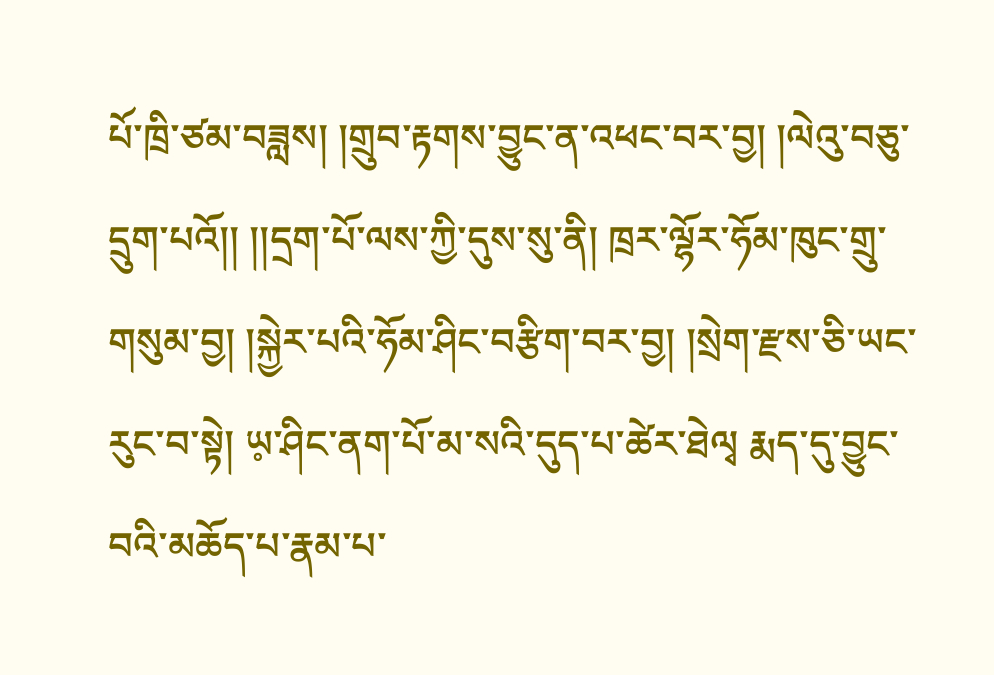པོ་ཁྲི་ཙམ་བཟླས། །གྲུབ་རྟགས་བྱུང་ན་འཕང་བར་བྱ། །ལེའུ་བཅུ་དྲུག་པའོ།། །།དྲག་པོ་ལས་ཀྱི་དུས་སུ་ནི། ཁྲར་ལྷོར་ཧོམ་ཁུང་གྲུ་གསུམ་བྱ། །སྐྱེར་པའི་ཧོམ་ཤིང་བརྩིག་བར་བྱ། །སྲེག་རྫས་ཅི་ཡང་རུང་བ་སྟེ། ཡ༷་ཤིང་ནག་པོ་མ་སའི་དུད་པ་ཚེར་ཐེལྭ རྨད་དུ་བྱུང་བའི་མཆོད་པ་རྣམ་པ་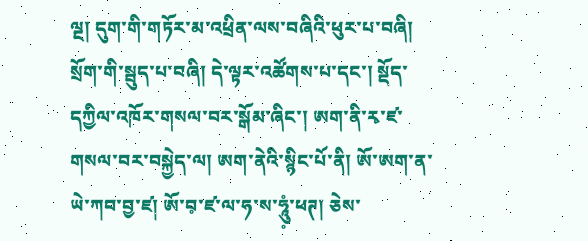ལྔ། དུག་གི་གཏོར་མ་འཕྲིན་ལས་བཞིའི་ཕུར་པ་བཞི། སྲོག་གི་སྦུད་པ་བཞི། དེ་ལྟར་འཚོགས་པ་དང་། སྡོད་དཀྱིལ་འཁོར་གསལ་བར་སྒོམ་ཞིང་། ཨག་ནི་རྭ་ཛ་གསལ་བར་བསྐྱེད་ལ། ཨག་ནེའི་སྙིང་པོ་ནི། ཨོ་ཨག་ན་ཡེ་ཀབ་བྱ་ཛ། ཨོ་བ༷་ཛ་ལ་ཧ་ས་ཧཱུཾ༷་ཕཊ། ཅེས་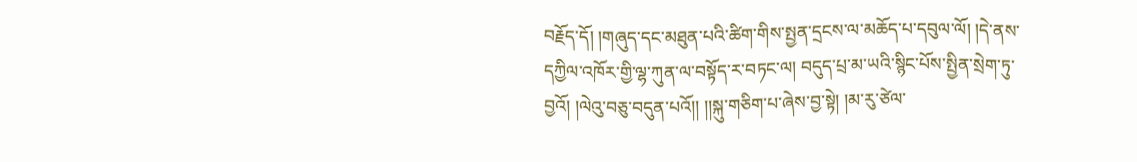བརྗོད་དོ། །གཞུད་དང་མཐུན་པའི་ཚིག་གིས་སྤྱན་དྲངས་ལ་མཆོད་པ་དབུལ་ལོ། །དེ་ནས་དཀྱིལ་འཁོར་གྱི་ལྷ་ཀུན་ལ་བསྟོད་ར་བཏང་ལ། བདུད་པྲ་མ་ཡའི་སྙིང་པོས་སྤྱིན་སྲེག་ཏུ་བྱའོ། །ལེའུ་བཅུ་བདུན་པའོ།། །།སྐུ་གཅིག་པ་ཞེས་བྱ་སྟེ། །མ་རུ་ཙེལ་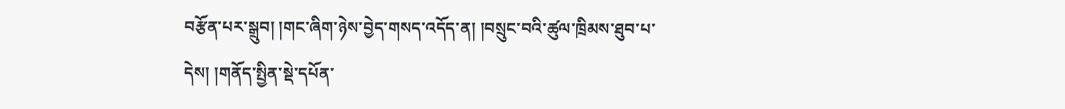བརྩོན་པར་སྒྲུབ། །གང་ཞིག་ཉེས་བྱེད་གསད་འདོད་ན། །བསྲུང་བའི་ཚུལ་ཁྲིམས་ཐུབ་པ་དེས། །གནོད་སྤྱིན་སྡེ་དཔོན་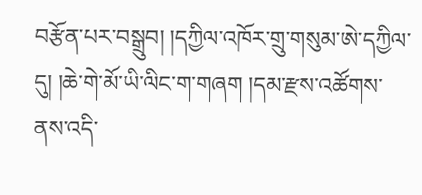བརྩོན་པར་བསྒྲུབ། །དཀྱིལ་འཁོར་གྲུ་གསུམ་ཨེ་དཀྱིལ་དུ། །ཆེ་གེ་མོ་ཡི་ལིང་ག་གཞག །དམ་རྫས་འཚོགས་ནས་འདི་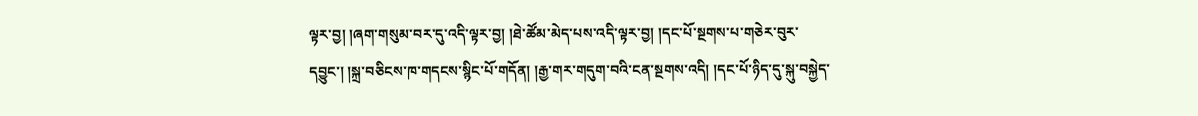ལྟར་བྱ། །ཞག་གསུམ་བར་དུ་འདི་ལྟར་བྱ། །ཐེ་ཚོམ་མེད་པས་འདི་ལྟར་བྱ། །དང་པོ་སྔགས་པ་གཅེར་བུར་དབྱུང་། །སྐྲ་བཅིངས་ཁ་གདངས་སྙིང་པོ་གདོན། །རྒྱ་གར་གདུག་བའི་ངན་སྔགས་འདི། །དང་པོ་ཉིད་དུ་སྐུ་བསྐྱེད་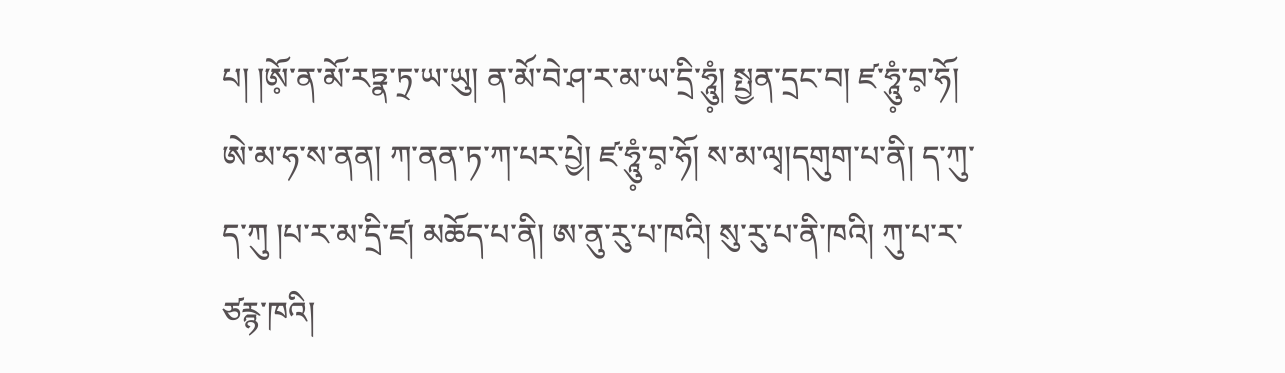པ། །ཨོ༷་ན་མོ་རཏྣ་ཏྲ་ཡ་ཡུ། ན་མོ་བེ་ཤ་ར་མ་ཡ་དྲི་ཧཱུཾ༷། སྤྱན་དྲང་བ། ཛ་ཧཱུཾ༷་བ༷་ཧོ། ཨེ་མ་ཧ་ས་ནན། ཀ་ནན་ཏ་ཀ་པར་པྱེ། ཛ་ཧཱུཾ༷་བ༷་ཧོ། ས་མ་ལྭ།དགུག་པ་ནི། ད་ཀུ་ད་ཀུ །པ་ར་མ་དྲི་ཛ། མཆོད་པ་ནི། ཨ་ནུ་རུ་པ་ཁའི། སུ་རུ་པ་ནི་ཁའི། ཀུ་པ་ར་ཙརྙ་ཁའི།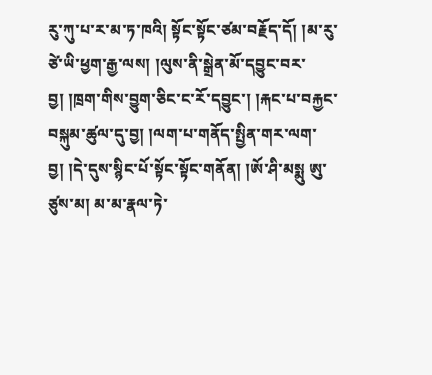རུ་ཀུ་པ་ར་མ་ཏ་ཁའི། སྟོང་སྟོང་ཙམ་བརྗོད་དོ། །མ་རུ་ཙེ་ཡི་ཕྱག་རྒྱ་ལས། །ལུས་ནི་སྒྲེན་མོ་དབྱུང་བར་བྱ། །ཁྲག་གིས་བྱུག་ཅིང་ང་རོ་དབྱུང་། །རྐང་པ་བརྐྱང་བསྐུམ་ཚུལ་དུ་བྱ། །ལག་པ་གནོད་སྤྱིན་གར་ལག་བྱ། །དེ་དུས་སྙིང་པོ་སྟོང་སྟོང་གནོན། །ཨོ་ཤི་མསྨུ ཨུ་ཙུས་མ། མ་མ་རྣལ་ཏེ་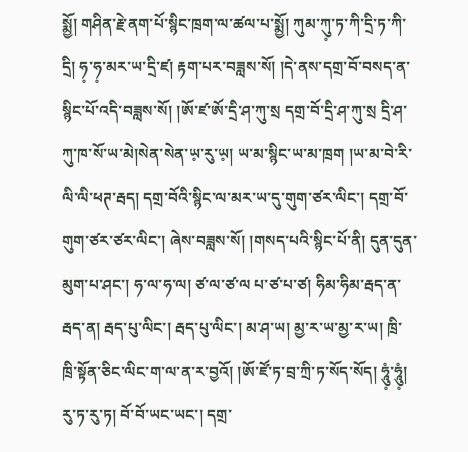སྨྱོ། གཤིན་རྗེ་ནག་པོ་སྙིང་ཁྲག་ལ་ཚལ་པ་སྨྱོ། ཀུམ་ཀུ༷་ཏ་ཀི་དྲི་ཏ་ཀི་དྲི། ཧ༷་ཧ༷་མར་ཡ་དྲི་ཛ། རྟག་པར་བཟླས་སོ། །དེ་ནས་དགྲ་བོ་བསད་ན་སྙིང་པོ་འདི་བཟླས་སོ། །ཨོ་ཛ་ཨོ་དྲི་ཤ་ཀུ་སྲ དགྲ་བོ་དྲི་ཤ་ཀུ་སྲ དྲི་ཤ་ཀུ་ཁ་སོ་ཡ་མེ།སེན་སེན་ཡ༷་རུ་ཡ༷། ཡ་མ་སྙིང་ཡ་མ་ཁྲག །ཡ་མ་བེ་རི་ལི་ལི་ཕཊ་རྦད། དགྲ་བོའི་སྙིང་ལ་མར་ཡ་དུ་གུག་ཙར་ལིང་། དགྲ་བོ་གུག་ཙར་ཙར་ལིང་། ཞེས་བཟླས་སོ། །གསད་པའི་སྙིང་པོ་ནི། དུན་དུན་མུག་པ་ཤང་། ཧ་ལ་ཧ་ལ། ཙ་ལ་ཙ་ལ པ་ཙ་པ་ཙ། ཧིམ་ཧིམ་རྦད་ན་རྦད་ན། རྦད་པུ་ལིང་། རྦད་པུ་ལིང་། མ་ཤ་ཡ། མྱ་ར་ཡ་མྱ་ར་ཡ། ཁྲི་ཁྲི་སྟོན་ཅིང་ལིང་ག་ལ་ན་ར་བྱའོ། །ཨོ་ཛོ་ཏ་བྲ་ཀྲི་ཏ་སོད་སོད། ཧཱུཾ༷་ཧཱུཾ༷། རུ་ཏ་རུ་ཏ། བོ་བོ་ཡང་ཡང་། དགྲ་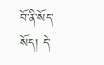བོ་ནི་སོད་སོད། དེ་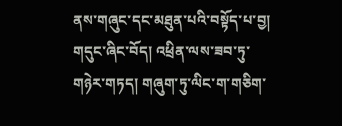ནས་གཞུང་དང་མཐུན་པའི་བསྟོད་པ་བྱ། གདུང་ཞིང་བོད། འཕྲིན་ལས་ཟབ་ཏུ་གཉེར་གཏད། གཞུག་ཏུ་ལིང་ག་གཅིག་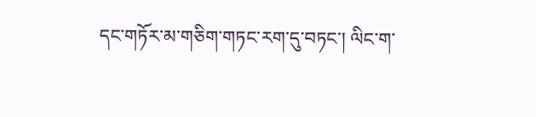དང་གཏོར་མ་གཅིག་གཏང་རག་དུ་བཏང་། ལིང་ག་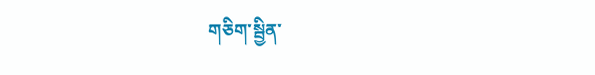གཅིག་སྦྱིན་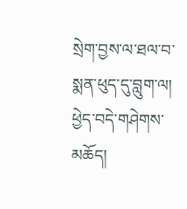སྲེག་བྱས་ལ་ཐལ་བ་སྨན་ཕུད་དུ་བླུག་ལ། ཕྱེད་བདེ་གཤེགས་མཆོད།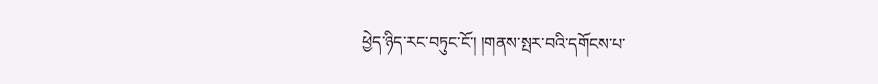ཕྱེད་ཉིད་རང་བཏུང་ངོ་། །གནས་སྤར་བའི་དགོངས་པ་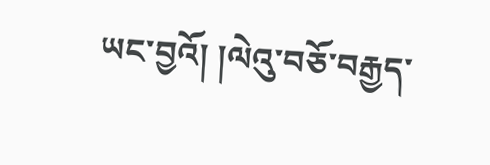ཡང་བྱའོ། །ལེའུ་བཅོ་བརྒྱད་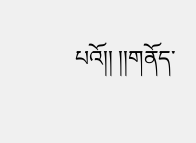པའོ།། །།གནོད་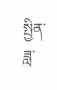སྤྱིན་ཟླ་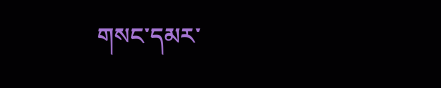གསང་དམར་